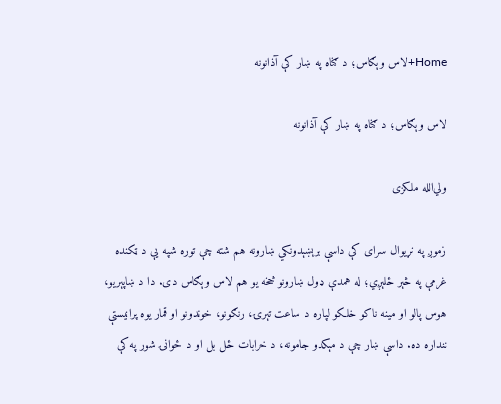Home+لاس وېګاس؛ د ګناه په ښار کې آذانونه

لاس وېګاس؛ د ګناه په ښار کې آذانونه

ولي‌الله ملکزی

زموږ په نړیوال سرای کې داسې برېښېدونکي ښارونه هم شته چې توره شپه یې د ټکنده غرمې په څېر ځلېږي؛ له همدې ډول ښارونو څخه یو هم لاس‌ وېګاس دی. دا د ښاپېریو، هوس‌ پالو او مینه‌ ناکو خلکو لپاره د ساعت‌ تېرۍ، رنګونو، خوندونو او قمار یوه پرانیستې ننداره ده. داسې ښار چې د مېکدو جامونه، د خرابات ځل‌ بل او د ځوانۍ شور په کې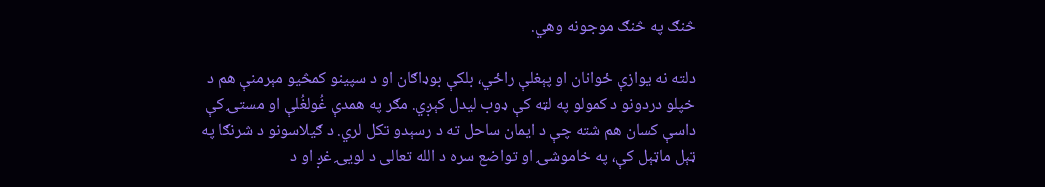څنګ په څنګ موجونه وهي.

دلته نه یوازې ځوانان او پېغلې راځي، بلکې بوډاګان او د سپینو کمڅیو مېرمنې هم د خپلو دردونو د کمولو په لټه کې ډوب لیدل کېږي. مګر په همدې غُولغُلې او مستۍ کې داسې کسان هم شته چې د ایمان ساحل ته د رسېدو تکل لري. د ګیلاسونو د شرنګا په ټېل ماټېل کې، په خاموشۍ او تواضع سره د الله تعالی د لویۍ غږ او د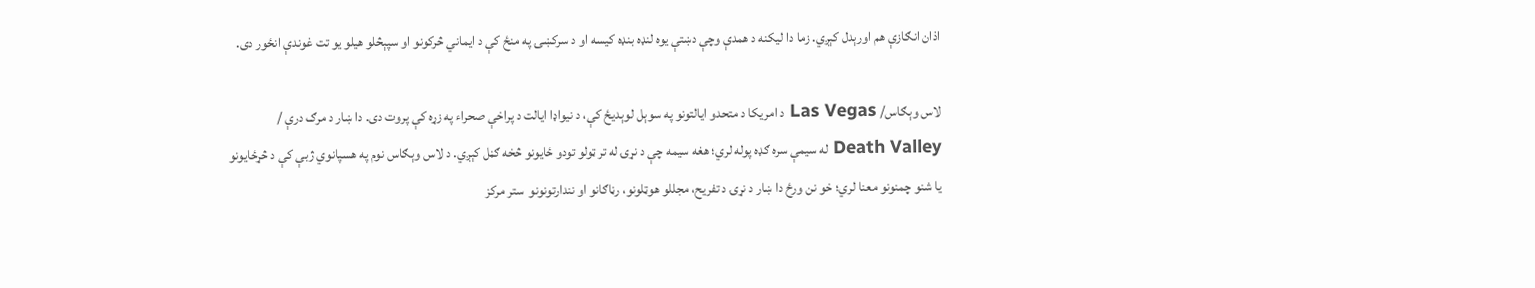اذان انګازې هم اورېدل کېږي. زما دا لیکنه د همدې وچې دښتې یوه لنډه بنډه کیسه او د سرکښۍ په منځ کې د ایماني څرکونو او سپېڅلو هیلو یو تت غوندې انځور دی.

لاس‌ وېګاس/ Las Vegas د امریکا د متحدو ایالتونو په سوېل‌ لوېدیځ کې، د نیواډا ایالت د پراخې صحراء په زړه کې پروت دی. دا ښار د مرګ درې / Death Valley له سیمې سره ګډه پوله لري؛ هغه سیمه چې د نړۍ له تر ټولو تودو ځایونو څخه ګڼل کېږي. د لاس وېګاس نوم په هسپانوي ژبې کې د څړځایونو یا شنو چمنونو معنا لري؛ خو نن ورځ دا ښار د نړۍ د تفریح، مجللو هوټلونو، رڼاګانو او نندارتونونو  ستر مرکز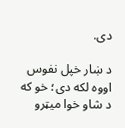دی.

د ښار خپل نفوس اووه لکه دی؛ خو که د شاو خوا میټرو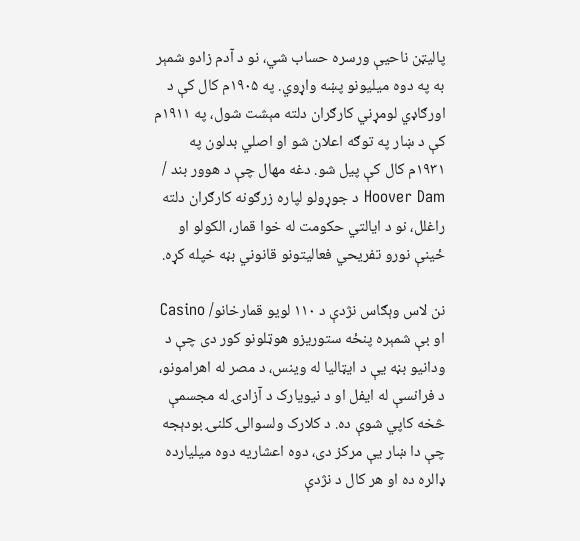پالیټن ناحیې ورسره حساب شي، نو د آدم زادو شمېر به په دوه میلیونو پښه واړوي. په ۱۹۰۵م کال کې د اورګاډي لومړني کارګران دلته مېشت شول، په ۱۹۱۱م کې د ښار په توګه اعلان شو او اصلي بدلون په ۱۹۳۱م کال کې پیل شو. دغه مهال چې د هوور بند / Hoover Dam د جوړولو لپاره زرګونه کارګران دلته راغلل، نو د ایالتي حکومت له خوا قمار، الکولو او ځینې نورو تفریحي فعالیتونو قانوني بڼه خپله کړه.

نن لاس وېګاس نژدې د ۱۱۰ لویو قمارخانو/ Casino او بې‌ شمېره پنځه ستوریزو هوټلونو کور دی چې د ودانیو بڼه یې د ایټالیا له وینس، د مصر له اهرامونو، د فرانسې له ایفل او د نیویارک د آزادۍ له مجسمې څخه کاپي شوې ده. د کلارک ولسوالۍ کلنۍ بودېجه چې دا ښار یې مرکز دی، دوه اعشاریه دوه میلیارده ډالره ده او هر کال د نژدې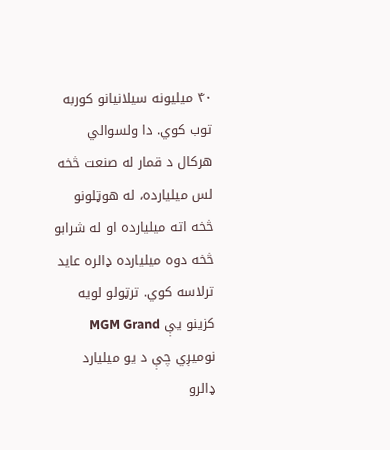۴۰ میلیونه سیلانیانو کوربه توب کوي. دا ولسوالي هرکال د قمار له صنعت څخه لس میلیارده، له هوټلونو څخه اته میلیارده او له شرابو څخه دوه میلیارده ډالره عاید ترلاسه کوي. ترټولو لویه کزینو یې MGM Grand نومیږي چې د یو میلیارد ډالرو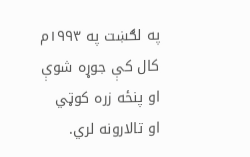په لګښت په ۱۹۹۳م کال کې جوړه شوې او پنځه زره کوټي او تالارونه لري.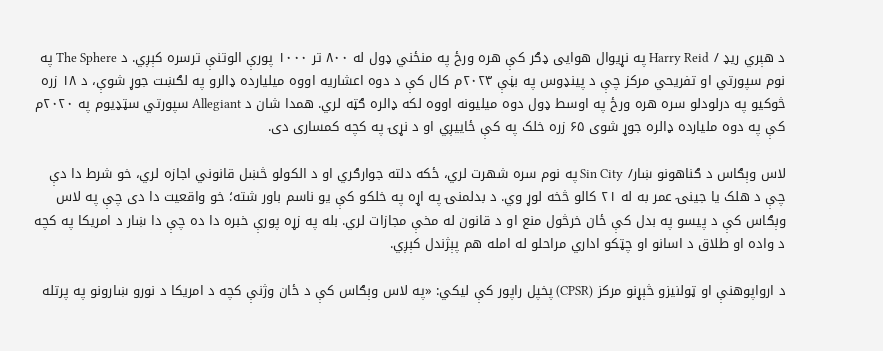د هېري ریډ / Harry Reid په نړیوال هوایی ډګر کې هره ورځ په منځني ډول له ۸۰۰ تر ۱۰۰۰ پورې الوتنې ترسره کېږي. د The Sphere په نوم سپورتي او تفریحي مرکز چې د پینډوس په بڼې ۲۰۲۳م کال کې د دوه اعشاریه اووه میلیارده ډالرو په لګښت جوړ شوې، د ۱۸ زره څوکیو په درلودلو سره هره ورځ په اوسط ډول دوه میلیونه اووه لکه ډالره ګټه لري. همدا شان د Allegiant سپورتي سټډیوم په ۲۰۲۰م کې په دوه ملیارده ډالره جوړ شوی ۶۵ زره خلک په کې ځاییږي او د نړۍ په کچه کمساری دی.

لاس وېګاس د ګناهونو ښار/ Sin City په نوم سره شهرت لري،‌ ځکه دلته جوارګري او د الکولو څښل قانوني اجازه لري، خو شرط دا دې چې د هلک یا جینۍ عمر به له ۲۱ کالو څخه لوړ وي. د بدلمنۍ په اړه په خلکو کې یو ناسم باور شته؛ خو واقعیت دا دی چې په لاس وېګاس کې د پیسو په بدل کې ځان خرڅول منع او د قانون له مخې مجازات لري. بله په زړه پورې خبره دا ده چې دا ښار د امریکا په کچه د واده او طلاق د اسانو او چټکو اداري مراحلو له امله هم پېژندل کېږي.

د ارواپوهنې او ټولنیزو څېړنو مرکز (CPSR) پخپل راپور کې لیکي: «په لاس وېګاس کې د ځان‌ وژنې کچه د امریکا د نورو ښارونو په پرتله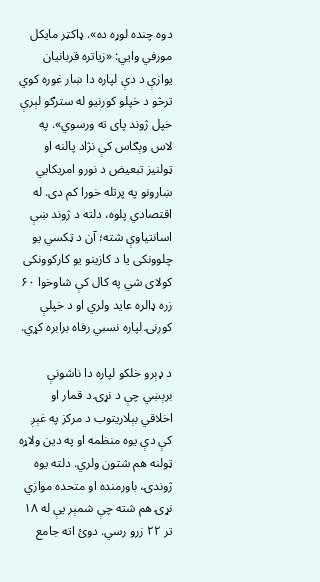دوه چنده لوړه ده». ډاکټر مایکل مورفي وايي: «زیاتره قربانیان یوازې د دې لپاره دا ښار غوره کوي ترڅو د خپلو کورنیو له سترګو لېرې خپل ژوند پای ته ورسوي». په لاس وېګاس کې نژاد پالنه او ټولنیز تبعیض د نورو امریکايي ښارونو په پرتله خورا کم دی. له اقتصادي پلوه، دلته د ژوند ښې اسانتیاوې شته؛ آن د ټکسي یو چلوونکی یا د کازینو یو کارکوونکی کولای شي په کال کې شاوخوا ۶۰ زره ډالره عاید ولري او د خپلې کورنۍ لپاره نسبي رفاه برابره کړي.

د ډېرو خلکو لپاره دا ناشونې برېښي چې د نړۍ د قمار او اخلاقي بېلاریتوب د مرکز په غېږ کې دې یوه منظمه او په دین ولاړه ټولنه هم شتون ولري. دلته یوه ژوندۍ،‌ باورمنده او متحده موازي نړۍ هم شته چې شمېر یې له ۱۸ تر ۲۲ زرو رسي. دوئ اته جامع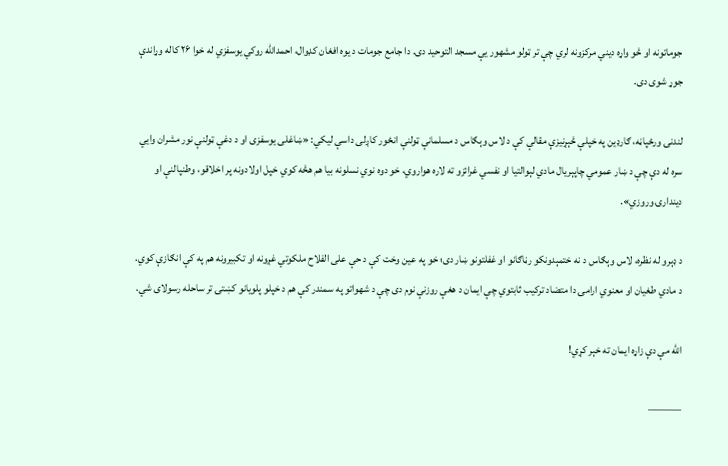جوماتونه او څو واړه دیني مرکزونه لري چې تر ټولو مشهور یې مسجد التوحید دی. دا جامع جومات د یوه افغان کډوال، احمدالله روکي یوسفزي له خوا ۲۶ کاله وړاندې جوړ شوی دی.

لندنۍ ورځپاڼه، ګارډین په خپلې څېړنیزې مقالې کې د لاس وېګاس د مسلمانې ټولنې انځور کاږلی داسې لیکي: «ښاغلی یوسفزی او د دغې ټولنې نور مشران وايي سره له دې چې د ښار عمومي چاپېریال مادي لېوالتیا او نفسي غرائزو ته لاره هواروي، خو دوه نوي نسلونه بیا هم هڅه کوي خپل اولادونه پر اخلاقو، وطنپالنې او دیندارۍ وروزي».

د ډېرو له نظره، لاس وېګاس د نه ختمېدونکو رڼاګانو او غفلتونو ښار دی؛ خو په عین وخت کې د حې علی الفلاح ملکوتي غږونه او تکبیرونه هم په کې انګازې کوي. د مادي طغیان او معنوي ارامۍ دا متضاد ترکیب ثابتوي چې ايمان د هغې روزنې نوم دی چې د شهواتو په سمندر کې هم د خپلو پلویانو کښتۍ تر ساحله رسولای شي.

الله مې دې زاړه ایمان ته خېر کړي!

———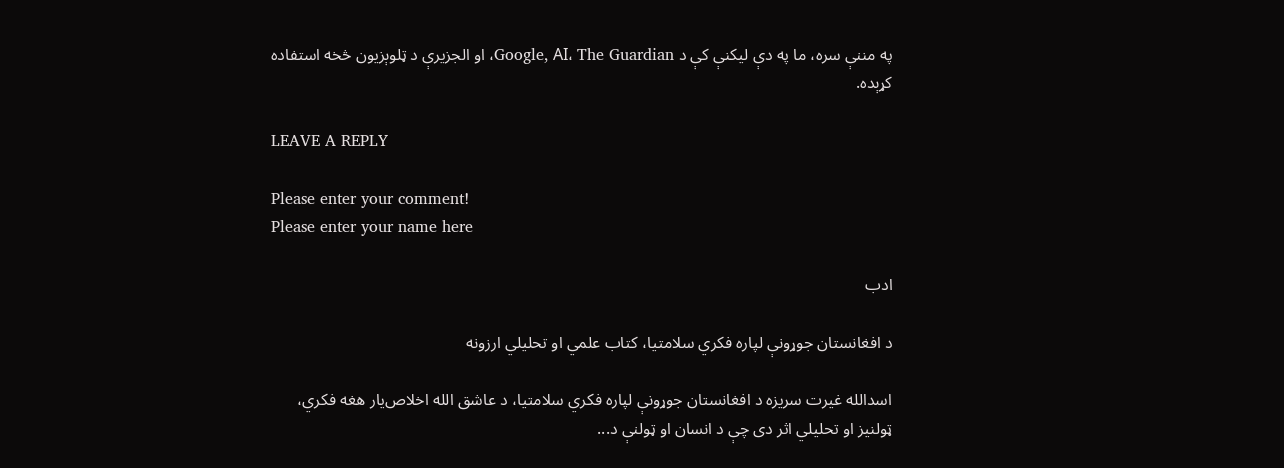په مننې سره، ما په دې لیکنې کې د Google, AI، The Guardian، او الجزیرې د ټلوېزیون څخه استفاده کړېده.

LEAVE A REPLY

Please enter your comment!
Please enter your name here

ادب

د افغانستان جوړونې لپاره فکري سلامتيا، کتاب علمي او تحلیلي ارزونه

اسدالله غيرت سریزه د افغانستان جوړونې لپاره فکري سلامتيا، د عاشق الله اخلاص‌یار هغه فکري، ټولنیز او تحلیلي اثر دی چې د انسان او ټولنې د...